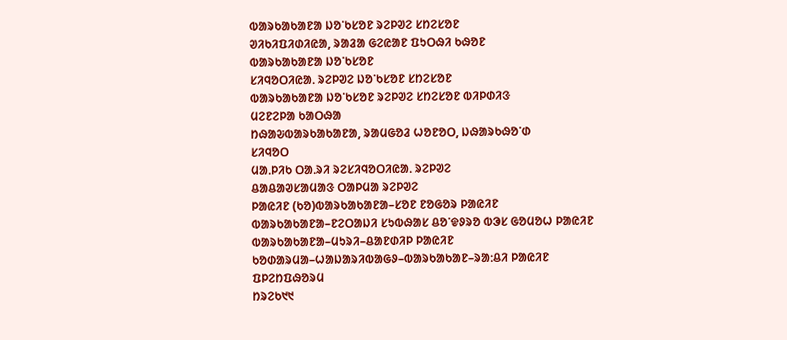ᱵᱟᱨᱠᱟᱠᱟᱱᱟ ᱡᱚᱸᱠᱥᱚᱱ ᱨᱮᱞᱣᱮ ᱥᱴᱮᱥᱚᱱ
ᱣᱤᱠᱤᱯᱤᱰᱤᱭᱟ, ᱨᱟᱲᱟ ᱜᱮᱭᱟᱱ ᱯᱩᱛᱷᱤ ᱠᱷᱚᱱ
ᱵᱟᱨᱠᱟᱠᱟᱱᱟ ᱡᱚᱸᱠᱥᱚᱱ
ᱥᱤᱧᱚᱛᱤᱭᱟᱹ ᱨᱮᱞᱣᱮ ᱡᱚᱸᱠᱥᱚᱱ ᱥᱴᱮᱥᱚᱱ
ᱵᱟᱨᱠᱟᱠᱟᱱᱟ ᱡᱚᱸᱠᱥᱚᱱ ᱨᱮᱞᱣᱮ ᱥᱴᱮᱥᱚᱱ ᱵᱤᱞᱰᱤᱝ
ᱢᱮᱱᱮᱞᱟ ᱠᱟᱛᱷᱟ
ᱴᱷᱟᱶᱵᱟᱨᱠᱟᱠᱟᱱᱟ, ᱨᱟᱢᱜᱚᱲ ᱦᱚᱱᱚᱛ, ᱡᱷᱟᱨᱠᱷᱚᱸᱰ
ᱥᱤᱧᱚᱛ
ᱢᱟᱹᱞᱤᱠ ᱛᱟᱹᱨᱤ ᱨᱮᱥᱤᱧᱚᱛᱤᱭᱟᱹ ᱨᱮᱞᱣᱮ
ᱪᱟᱪᱟᱣᱥᱟᱢᱟᱝ ᱛᱟᱞᱢᱟ ᱨᱮᱞᱣᱮ
ᱞᱟᱭᱤᱱ (ᱠᱚ)ᱵᱟᱨᱠᱟᱠᱟᱱᱟ–ᱥᱚᱱ ᱱᱚᱜᱚᱨ ᱞᱟᱭᱤᱱ
ᱵᱟᱨᱠᱟᱠᱟᱱᱟ–ᱱᱮᱛᱟᱡᱤ ᱥᱩᱵᱷᱟᱥ ᱪᱚᱸᱫᱽᱨᱚ ᱵᱳᱥ ᱜᱚᱢᱚᱦ ᱞᱟᱭᱤᱱ
ᱵᱟᱨᱠᱟᱠᱟᱱᱟ–ᱢᱩᱨᱤ–ᱪᱟᱱᱰᱤᱞ ᱞᱟᱭᱤᱱ
ᱠᱚᱰᱟᱨᱢᱟ–ᱦᱟᱡᱟᱨᱤᱵᱟᱜᱽ–ᱵᱟᱨᱠᱟᱠᱟᱱ–ᱨᱟᱺᱪᱤ ᱞᱟᱭᱤᱱ
ᱯᱞᱮᱴᱯᱷᱚᱨᱢ
ᱴᱨᱮᱠ᱑᱑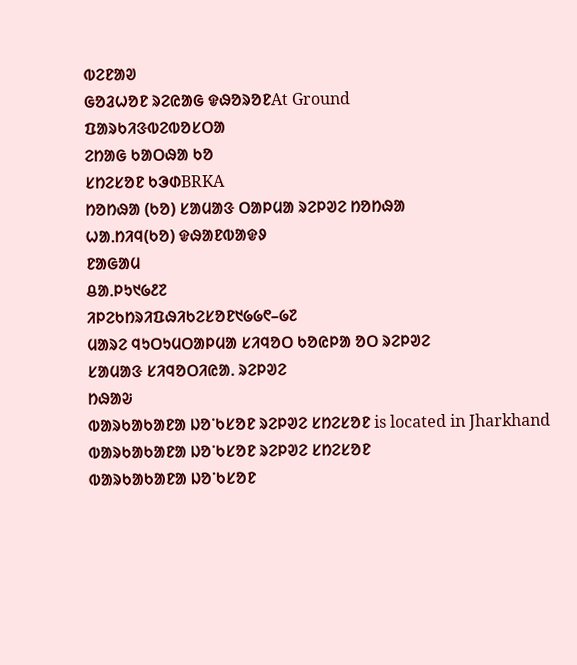ᱵᱮᱱᱟᱣ
ᱜᱚᱲᱦᱚᱱ ᱨᱮᱭᱟᱜ ᱫᱷᱚᱨᱚᱱAt Ground
ᱯᱟᱨᱠᱤᱝᱵᱮᱵᱚᱥᱛᱟ
ᱮᱴᱟᱜ ᱠᱟᱛᱷᱟ ᱠᱚ
ᱥᱴᱮᱥᱚᱱ ᱠᱳᱰBRKA
ᱴᱚᱴᱷᱟ (ᱠᱚ) ᱥᱟᱢᱟᱝ ᱛᱟᱞᱢᱟ ᱨᱮᱞᱣᱮ ᱴᱚᱴᱷᱟ
ᱦᱟᱹᱴᱤᱧ(ᱠᱚ) ᱫᱷᱟᱱᱵᱟᱫᱽ
ᱱᱟᱜᱟᱢ
ᱪᱟᱹᱞᱩ᱑᱙᱒᱗
ᱤᱞᱮᱠᱴᱨᱤᱯᱷᱤᱠᱮᱥᱚᱱ᱑᱙᱙᱖–᱙᱗
ᱢᱟᱨᱮ ᱧᱩᱛᱩᱢᱛᱟᱞᱢᱟ ᱥᱤᱧᱚᱛ ᱠᱚᱭᱞᱟ ᱚᱛ ᱨᱮᱞᱣᱮ
ᱥᱟᱢᱟᱝ ᱥᱤᱧᱚᱛᱤᱭᱟᱹ ᱨᱮᱞᱣᱮ
ᱴᱷᱟᱶ
ᱵᱟᱨᱠᱟᱠᱟᱱᱟ ᱡᱚᱸᱠᱥᱚᱱ ᱨᱮᱞᱣᱮ ᱥᱴᱮᱥᱚᱱ is located in Jharkhand
ᱵᱟᱨᱠᱟᱠᱟᱱᱟ ᱡᱚᱸᱠᱥᱚᱱ ᱨᱮᱞᱣᱮ ᱥᱴᱮᱥᱚᱱ
ᱵᱟᱨᱠᱟᱠᱟᱱᱟ ᱡᱚᱸᱠᱥᱚᱱ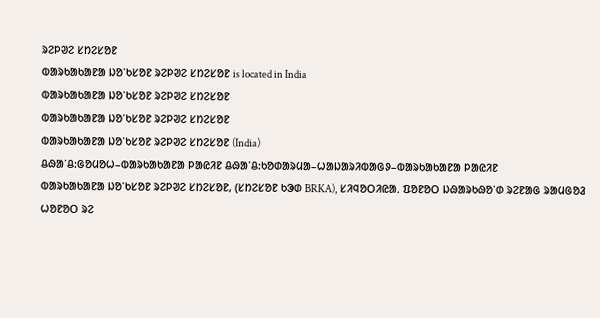ᱨᱮᱞᱣᱮ ᱥᱴᱮᱥᱚᱱ
ᱵᱟᱨᱠᱟᱠᱟᱱᱟ ᱡᱚᱸᱠᱥᱚᱱ ᱨᱮᱞᱣᱮ ᱥᱴᱮᱥᱚᱱ is located in India
ᱵᱟᱨᱠᱟᱠᱟᱱᱟ ᱡᱚᱸᱠᱥᱚᱱ ᱨᱮᱞᱣᱮ ᱥᱴᱮᱥᱚᱱ
ᱵᱟᱨᱠᱟᱠᱟᱱᱟ ᱡᱚᱸᱠᱥᱚᱱ ᱨᱮᱞᱣᱮ ᱥᱴᱮᱥᱚᱱ
ᱵᱟᱨᱠᱟᱠᱟᱱᱟ ᱡᱚᱸᱠᱥᱚᱱ ᱨᱮᱞᱣᱮ ᱥᱴᱮᱥᱚᱱ (India)
ᱪᱷᱟᱸᱪ:ᱜᱚᱢᱚᱦ–ᱵᱟᱨᱠᱟᱠᱟᱱᱟ ᱞᱟᱭᱤᱱ ᱪᱷᱟᱸᱪ:ᱠᱚᱰᱟᱨᱢᱟ–ᱦᱟᱡᱟᱨᱤᱵᱟᱜᱽ–ᱵᱟᱨᱠᱟᱠᱟᱱᱟ ᱞᱟᱭᱤᱱ
ᱵᱟᱨᱠᱟᱠᱟᱱᱟ ᱡᱚᱸᱠᱥᱚᱱ ᱨᱮᱞᱣᱮ ᱥᱴᱮᱥᱚᱱ, (ᱥᱴᱮᱥᱚᱱ ᱠᱳᱰ BRKA), ᱥᱤᱧᱚᱛᱤᱭᱟᱹ ᱯᱚᱱᱚᱛ ᱡᱷᱟᱨᱠᱷᱚᱸᱰ ᱨᱮᱱᱟᱜ ᱨᱟᱢᱜᱚᱲ ᱦᱚᱱᱚᱛ ᱨᱮ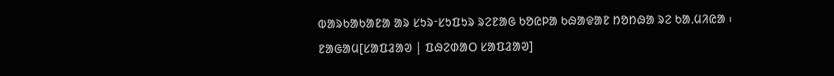ᱵᱟᱨᱠᱟᱠᱟᱱᱟ ᱟᱨ ᱥᱩᱨᱼᱥᱩᱯᱩᱨ ᱨᱮᱱᱟᱜ ᱠᱚᱭᱞᱟ ᱠᱷᱟᱫᱟᱱ ᱴᱚᱴᱷᱟ ᱨᱮ ᱠᱟᱹᱢᱤᱭᱟ ᱾
ᱱᱟᱜᱟᱢ[ᱥᱟᱯᱲᱟᱣ | ᱯᱷᱮᱰᱟᱛ ᱥᱟᱯᱲᱟᱣ]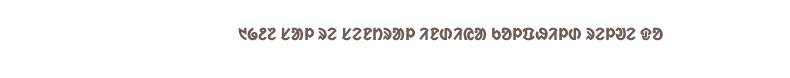᱑᱙᱒᱗ ᱥᱟᱞ ᱨᱮ ᱥᱮᱱᱴᱨᱟᱞ ᱤᱱᱰᱤᱭᱟ ᱠᱚᱞᱯᱷᱤᱞᱰ ᱨᱮᱞᱣᱮ ᱫᱚ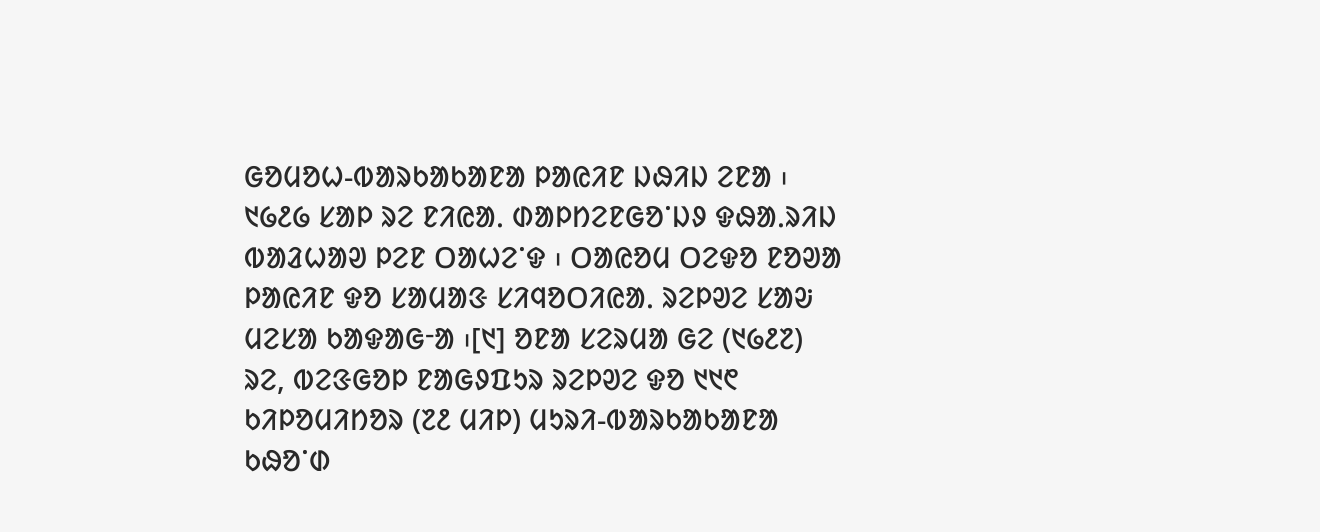ᱜᱚᱢᱚᱦ-ᱵᱟᱨᱠᱟᱠᱟᱱᱟ ᱞᱟᱭᱤᱱ ᱡᱷᱤᱡ ᱮᱱᱟ ᱾ ᱑᱙᱒᱙ ᱥᱟᱞ ᱨᱮ ᱱᱤᱭᱟᱹ ᱰᱟᱞᱴᱮᱱᱜᱚᱸᱡᱽ ᱫᱷᱟᱹᱨᱤᱡ ᱵᱟᱲᱦᱟᱣ ᱞᱮᱱ ᱛᱟᱦᱮᱸᱫ ᱾ ᱛᱟᱭᱚᱢ ᱛᱮᱫᱚ ᱱᱚᱣᱟ ᱞᱟᱭᱤᱱ ᱫᱚ ᱥᱟᱢᱟᱝ ᱥᱤᱧᱚᱛᱤᱭᱟᱹ ᱨᱮᱞᱣᱮ ᱥᱟᱶ ᱢᱮᱥᱟ ᱠᱟᱫᱟᱜᱼᱟ ᱾[᱑] ᱚᱱᱟ ᱥᱮᱨᱢᱟ ᱜᱮ (᱑᱙᱒᱗) ᱨᱮ, ᱵᱮᱝᱜᱚᱞ ᱱᱟᱜᱽᱯᱩᱨ ᱨᱮᱞᱣᱮ ᱫᱚ ᱑᱑᱖ ᱠᱤᱞᱚᱢᱤᱴᱚᱨ (᱗᱒ ᱢᱤᱞ) ᱢᱩᱨᱤ-ᱵᱟᱨᱠᱟᱠᱟᱱᱟ ᱠᱷᱚᱸᱰ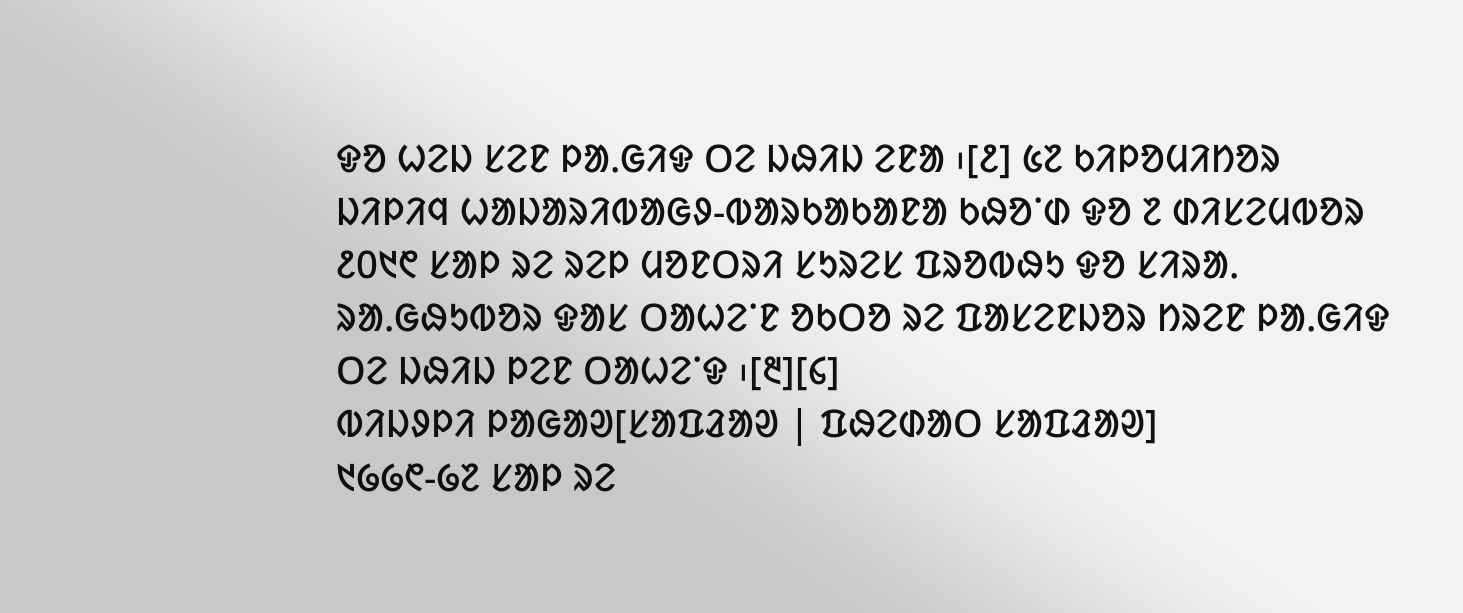ᱫᱚ ᱦᱮᱡ ᱥᱮᱱ ᱞᱟᱹᱜᱤᱫ ᱛᱮ ᱡᱷᱤᱡ ᱮᱱᱟ ᱾[᱒] ᱕᱗ ᱠᱤᱞᱚᱢᱤᱴᱚᱨ ᱡᱤᱞᱤᱧ ᱦᱟᱡᱟᱨᱤᱵᱟᱜᱽ-ᱵᱟᱨᱠᱟᱠᱟᱱᱟ ᱠᱷᱚᱸᱰ ᱫᱚ ᱗ ᱰᱤᱥᱮᱢᱵᱚᱨ ᱒᱐᱑᱖ ᱥᱟᱞ ᱨᱮ ᱨᱮᱞ ᱢᱚᱱᱛᱨᱤ ᱥᱩᱨᱮᱥ ᱯᱨᱚᱵᱷᱩ ᱫᱚ ᱥᱤᱨᱟᱹ ᱨᱟᱹᱜᱷᱩᱵᱚᱨ ᱫᱟᱥ ᱛᱟᱦᱮᱸᱱ ᱚᱠᱛᱚ ᱨᱮ ᱯᱟᱥᱮᱱᱡᱚᱨ ᱴᱨᱮᱱ ᱞᱟᱹᱜᱤᱫ ᱛᱮ ᱡᱷᱤᱡ ᱞᱮᱱ ᱛᱟᱦᱮᱸᱫ ᱾[᱓][᱔]
ᱵᱤᱡᱽᱞᱤ ᱞᱟᱜᱟᱣ[ᱥᱟᱯᱲᱟᱣ | ᱯᱷᱮᱰᱟᱛ ᱥᱟᱯᱲᱟᱣ]
᱑᱙᱙᱖-᱙᱗ ᱥᱟᱞ ᱨᱮ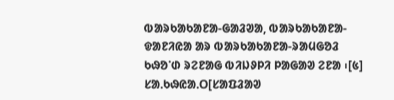ᱵᱟᱨᱠᱟᱠᱟᱱᱟ-ᱜᱟᱲᱣᱟ, ᱵᱟᱨᱠᱟᱠᱟᱱᱟ-ᱫᱟᱱᱤᱭᱟ ᱟᱨ ᱵᱟᱨᱠᱟᱠᱟᱱᱟ-ᱨᱟᱢᱜᱚᱲ ᱠᱷᱚᱸᱰ ᱨᱮᱱᱟᱜ ᱵᱤᱡᱽᱞᱤ ᱞᱟᱜᱟᱣ ᱮᱱᱟ ᱾[᱕]
ᱥᱟᱹᱠᱷᱭᱟᱹᱛ[ᱥᱟᱯᱲᱟᱣ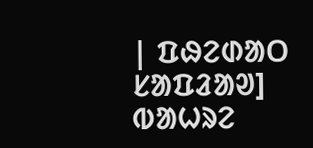| ᱯᱷᱮᱰᱟᱛ ᱥᱟᱯᱲᱟᱣ]
ᱵᱟᱦᱨᱮ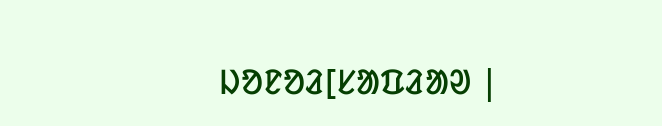ᱡᱚᱱᱚᱲ[ᱥᱟᱯᱲᱟᱣ |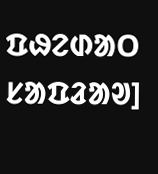ᱯᱷᱮᱰᱟᱛ ᱥᱟᱯᱲᱟᱣ]